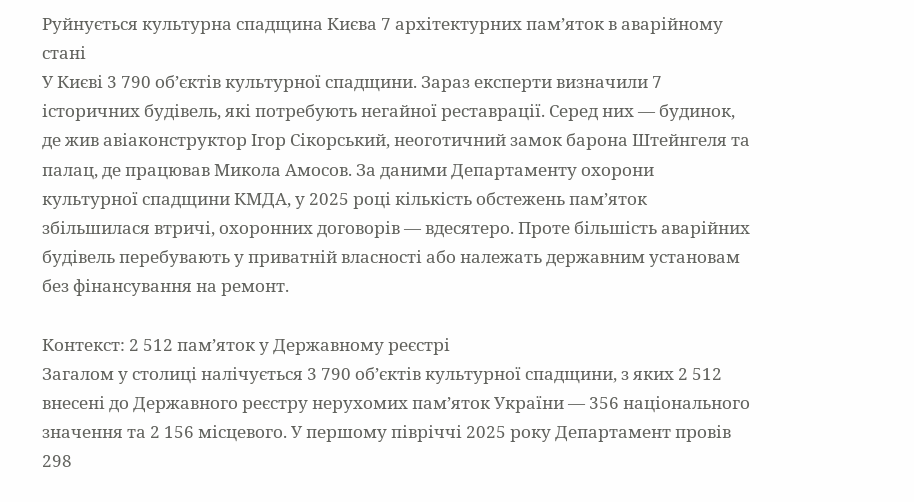Руйнується культурна спадщина Києва 7 архітектурних пам’яток в аварійному стані
У Києві 3 790 об’єктів культурної спадщини. Зараз експерти визначили 7 історичних будівель, які потребують негайної реставрації. Серед них — будинок, де жив авіаконструктор Ігор Сікорський, неоготичний замок барона Штейнгеля та палац, де працював Микола Амосов. За даними Департаменту охорони культурної спадщини КМДА, у 2025 році кількість обстежень пам’яток збільшилася втричі, охоронних договорів — вдесятеро. Проте більшість аварійних будівель перебувають у приватній власності або належать державним установам без фінансування на ремонт.

Контекст: 2 512 пам’яток у Державному реєстрі
Загалом у столиці налічується 3 790 об’єктів культурної спадщини, з яких 2 512 внесені до Державного реєстру нерухомих пам’яток України — 356 національного значення та 2 156 місцевого. У першому півріччі 2025 року Департамент провів 298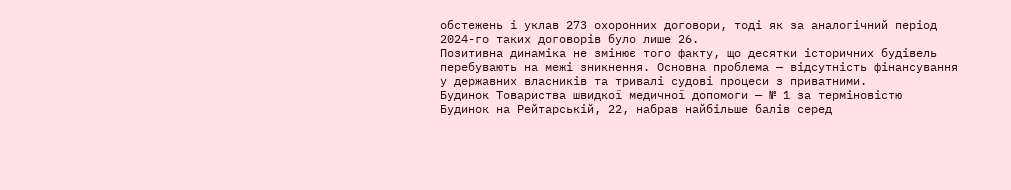обстежень і уклав 273 охоронних договори, тоді як за аналогічний період 2024-го таких договорів було лише 26.
Позитивна динаміка не змінює того факту, що десятки історичних будівель перебувають на межі зникнення. Основна проблема — відсутність фінансування у державних власників та тривалі судові процеси з приватними.
Будинок Товариства швидкої медичної допомоги — № 1 за терміновістю
Будинок на Рейтарській, 22, набрав найбільше балів серед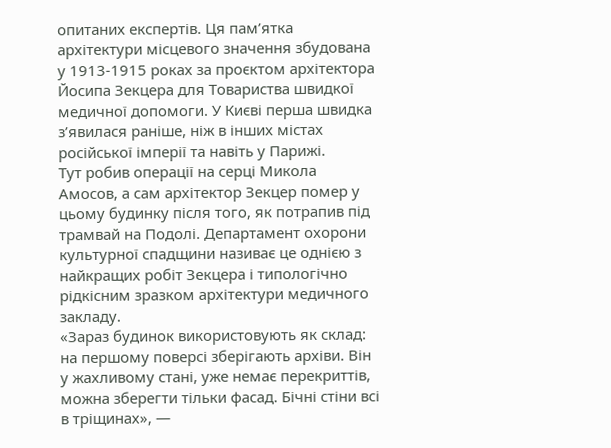опитаних експертів. Ця пам’ятка архітектури місцевого значення збудована у 1913-1915 роках за проєктом архітектора Йосипа Зекцера для Товариства швидкої медичної допомоги. У Києві перша швидка з’явилася раніше, ніж в інших містах російської імперії та навіть у Парижі.
Тут робив операції на серці Микола Амосов, а сам архітектор Зекцер помер у цьому будинку після того, як потрапив під трамвай на Подолі. Департамент охорони культурної спадщини називає це однією з найкращих робіт Зекцера і типологічно рідкісним зразком архітектури медичного закладу.
«Зараз будинок використовують як склад: на першому поверсі зберігають архіви. Він у жахливому стані, уже немає перекриттів, можна зберегти тільки фасад. Бічні стіни всі в тріщинах», —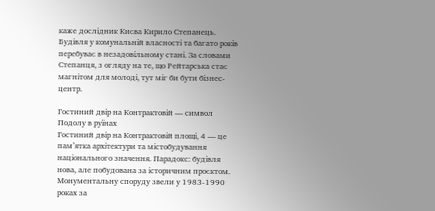каже дослідник Києва Кирило Степанець. Будівля у комунальній власності та багато років перебуває в незадовільному стані. За словами Степанця, з огляду на те, що Рейтарська стає магнітом для молоді, тут міг би бути бізнес-центр.

Гостиний двір на Контрактовій — символ Подолу в руїнах
Гостиний двір на Контрактовій площі, 4 — це пам’ятка архітектури та містобудування національного значення. Парадокс: будівля нова, але побудована за історичним проєктом. Монументальну споруду звели у 1983-1990 роках за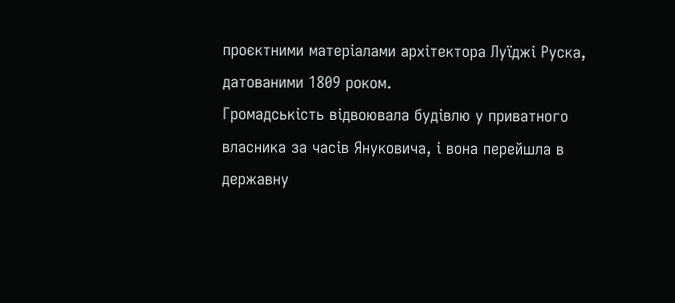проєктними матеріалами архітектора Луїджі Руска, датованими 1809 роком.
Громадськість відвоювала будівлю у приватного власника за часів Януковича, і вона перейшла в державну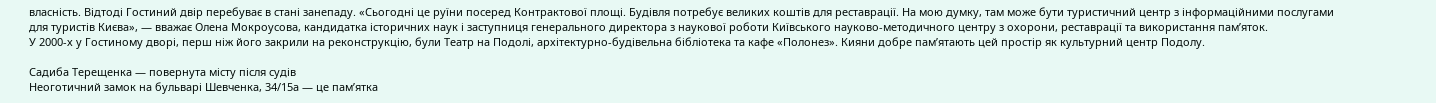власність. Відтоді Гостиний двір перебуває в стані занепаду. «Сьогодні це руїни посеред Контрактової площі. Будівля потребує великих коштів для реставрації. На мою думку, там може бути туристичний центр з інформаційними послугами для туристів Києва», — вважає Олена Мокроусова, кандидатка історичних наук і заступниця генерального директора з наукової роботи Київського науково-методичного центру з охорони, реставрації та використання пам’яток.
У 2000-х у Гостиному дворі, перш ніж його закрили на реконструкцію, були Театр на Подолі, архітектурно-будівельна бібліотека та кафе «Полонез». Кияни добре пам’ятають цей простір як культурний центр Подолу.

Садиба Терещенка — повернута місту після судів
Неоготичний замок на бульварі Шевченка, 34/15а — це пам’ятка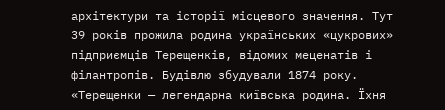архітектури та історії місцевого значення. Тут 39 років прожила родина українських «цукрових» підприємців Терещенків, відомих меценатів і філантропів. Будівлю збудували 1874 року.
«Терещенки — легендарна київська родина. Їхня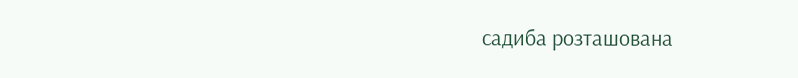садиба розташована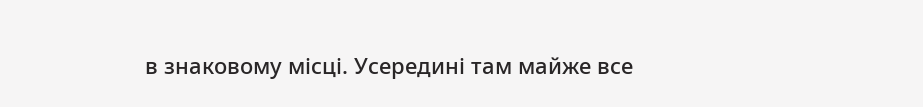в знаковому місці. Усередині там майже все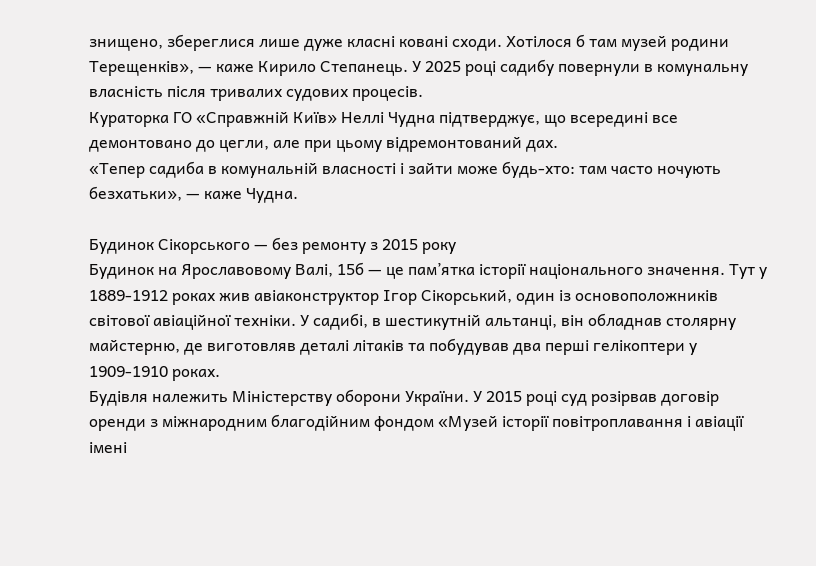знищено, збереглися лише дуже класні ковані сходи. Хотілося б там музей родини Терещенків», — каже Кирило Степанець. У 2025 році садибу повернули в комунальну власність після тривалих судових процесів.
Кураторка ГО «Справжній Київ» Неллі Чудна підтверджує, що всередині все демонтовано до цегли, але при цьому відремонтований дах.
«Тепер садиба в комунальній власності і зайти може будь-хто: там часто ночують безхатьки», — каже Чудна.

Будинок Сікорського — без ремонту з 2015 року
Будинок на Ярославовому Валі, 15б — це пам’ятка історії національного значення. Тут у 1889-1912 роках жив авіаконструктор Ігор Сікорський, один із основоположників світової авіаційної техніки. У садибі, в шестикутній альтанці, він обладнав столярну майстерню, де виготовляв деталі літаків та побудував два перші гелікоптери у 1909-1910 роках.
Будівля належить Міністерству оборони України. У 2015 році суд розірвав договір оренди з міжнародним благодійним фондом «Музей історії повітроплавання і авіації імені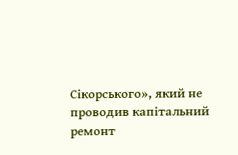Сікорського», який не проводив капітальний ремонт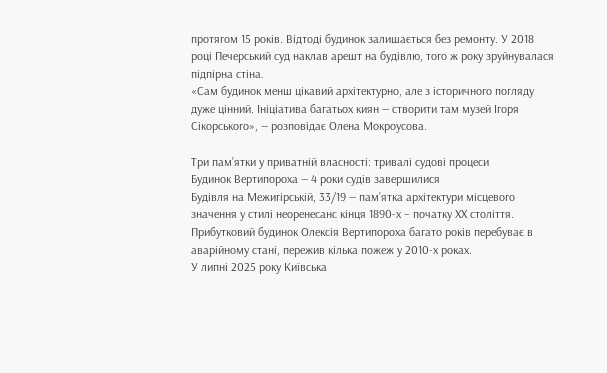протягом 15 років. Відтоді будинок залишається без ремонту. У 2018 році Печерський суд наклав арешт на будівлю, того ж року зруйнувалася підпірна стіна.
«Сам будинок менш цікавий архітектурно, але з історичного погляду дуже цінний. Ініціатива багатьох киян — створити там музей Ігоря Сікорського», — розповідає Олена Мокроусова.

Три пам’ятки у приватній власності: тривалі судові процеси
Будинок Вертипороха — 4 роки судів завершилися
Будівля на Межигірській, 33/19 — пам’ятка архітектури місцевого значення у стилі неоренесанс кінця 1890-х – початку ХХ століття. Прибутковий будинок Олексія Вертипороха багато років перебуває в аварійному стані, пережив кілька пожеж у 2010-х роках.
У липні 2025 року Київська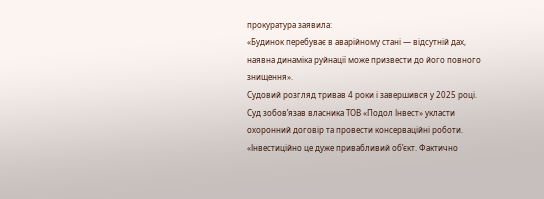прокуратура заявила:
«Будинок перебуває в аварійному стані — відсутній дах, наявна динаміка руйнації може призвести до його повного знищення».
Судовий розгляд тривав 4 роки і завершився у 2025 році. Суд зобов’язав власника ТОВ «Подол Інвест» укласти охоронний договір та провести консерваційні роботи.
«Інвестиційно це дуже привабливий об’єкт. Фактично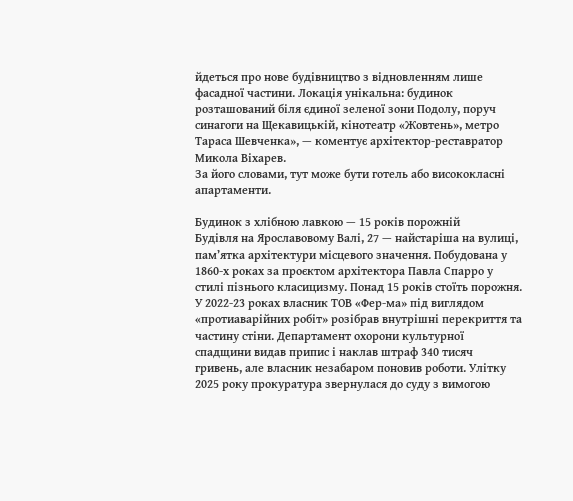йдеться про нове будівництво з відновленням лише фасадної частини. Локація унікальна: будинок розташований біля єдиної зеленої зони Подолу, поруч синагоги на Щекавицькій, кінотеатр «Жовтень», метро Тараса Шевченка», — коментує архітектор-реставратор Микола Віхарев.
За його словами, тут може бути готель або висококласні апартаменти.

Будинок з хлібною лавкою — 15 років порожній
Будівля на Ярославовому Валі, 27 — найстаріша на вулиці, пам’ятка архітектури місцевого значення. Побудована у 1860-х роках за проєктом архітектора Павла Спарро у стилі пізнього класицизму. Понад 15 років стоїть порожня.
У 2022-23 роках власник ТОВ «Фер-ма» під виглядом «протиаварійних робіт» розібрав внутрішні перекриття та частину стіни. Департамент охорони культурної спадщини видав припис і наклав штраф 340 тисяч гривень, але власник незабаром поновив роботи. Улітку 2025 року прокуратура звернулася до суду з вимогою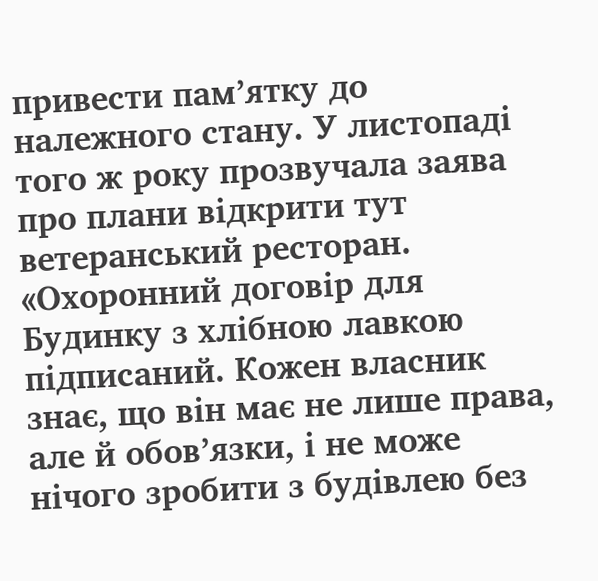привести пам’ятку до належного стану. У листопаді того ж року прозвучала заява про плани відкрити тут ветеранський ресторан.
«Охоронний договір для Будинку з хлібною лавкою підписаний. Кожен власник знає, що він має не лише права, але й обов’язки, і не може нічого зробити з будівлею без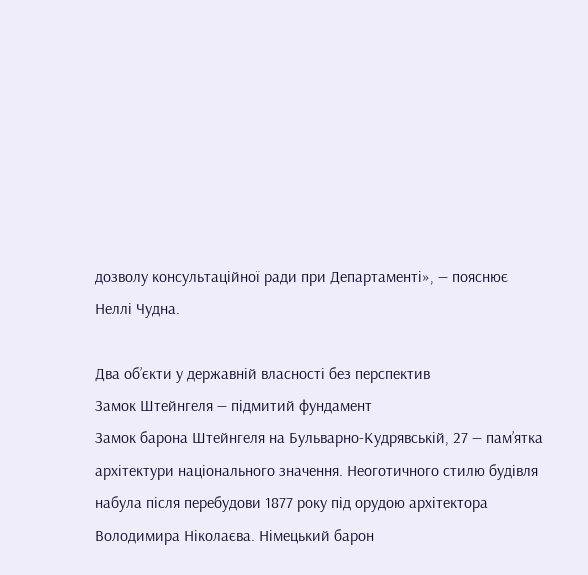дозволу консультаційної ради при Департаменті», — пояснює Неллі Чудна.

Два об’єкти у державній власності без перспектив
Замок Штейнгеля — підмитий фундамент
Замок барона Штейнгеля на Бульварно-Кудрявській, 27 — пам’ятка архітектури національного значення. Неоготичного стилю будівля набула після перебудови 1877 року під орудою архітектора Володимира Ніколаєва. Німецький барон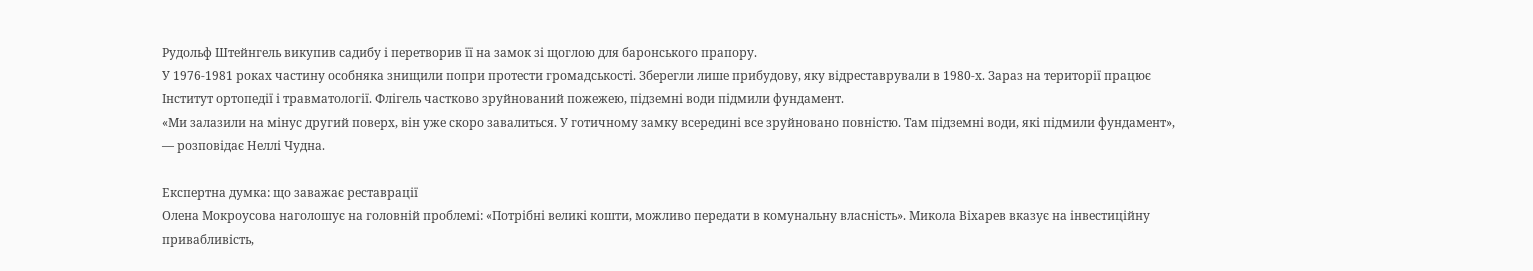Рудольф Штейнгель викупив садибу і перетворив її на замок зі щоглою для баронського прапору.
У 1976-1981 роках частину особняка знищили попри протести громадськості. Зберегли лише прибудову, яку відреставрували в 1980-х. Зараз на території працює Інститут ортопедії і травматології. Флігель частково зруйнований пожежею, підземні води підмили фундамент.
«Ми залазили на мінус другий поверх, він уже скоро завалиться. У готичному замку всередині все зруйновано повністю. Там підземні води, які підмили фундамент», — розповідає Неллі Чудна.

Експертна думка: що заважає реставрації
Олена Мокроусова наголошує на головній проблемі: «Потрібні великі кошти, можливо передати в комунальну власність». Микола Віхарев вказує на інвестиційну привабливість,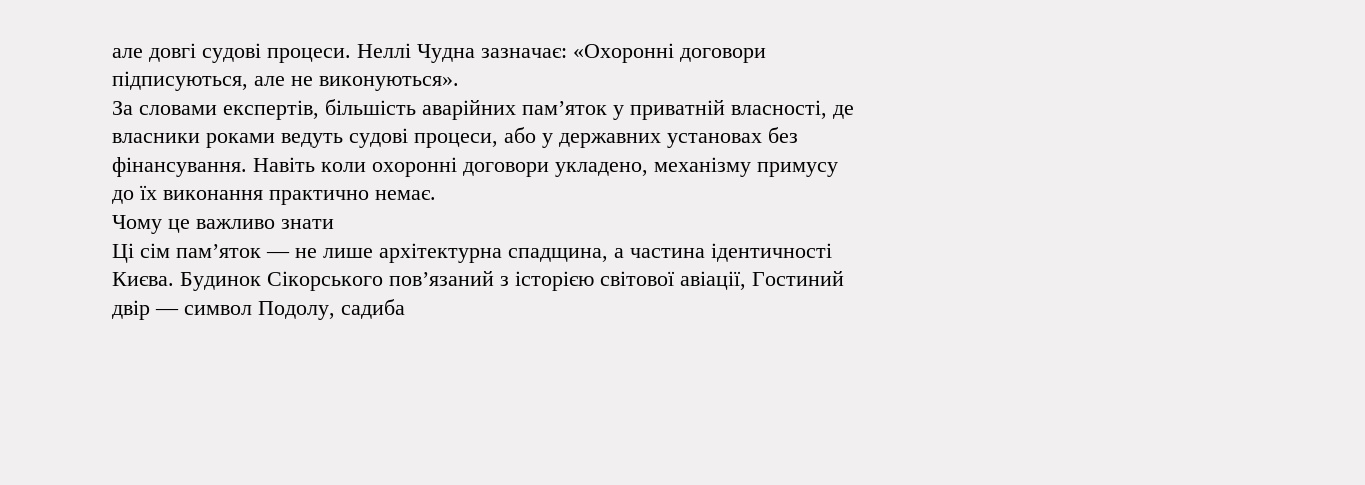але довгі судові процеси. Неллі Чудна зазначає: «Охоронні договори підписуються, але не виконуються».
За словами експертів, більшість аварійних пам’яток у приватній власності, де власники роками ведуть судові процеси, або у державних установах без фінансування. Навіть коли охоронні договори укладено, механізму примусу до їх виконання практично немає.
Чому це важливо знати
Ці сім пам’яток — не лише архітектурна спадщина, а частина ідентичності Києва. Будинок Сікорського пов’язаний з історією світової авіації, Гостиний двір — символ Подолу, садиба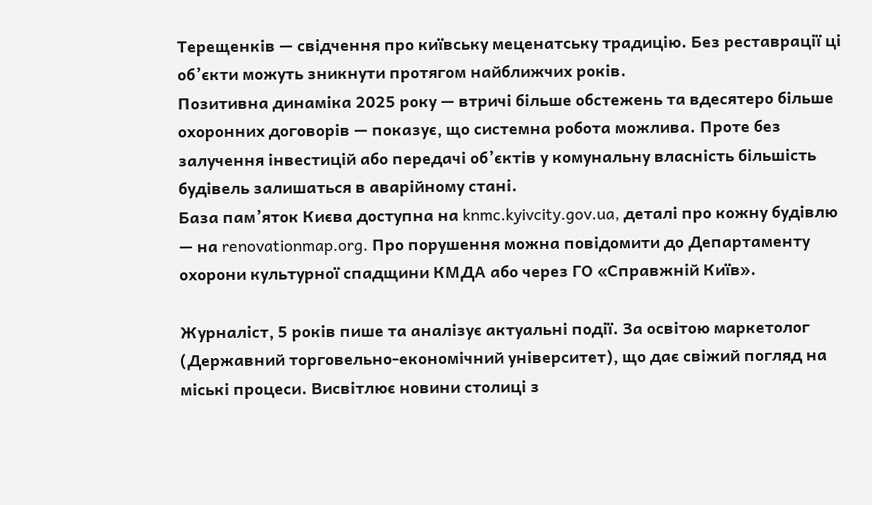Терещенків — свідчення про київську меценатську традицію. Без реставрації ці об’єкти можуть зникнути протягом найближчих років.
Позитивна динаміка 2025 року — втричі більше обстежень та вдесятеро більше охоронних договорів — показує, що системна робота можлива. Проте без залучення інвестицій або передачі об’єктів у комунальну власність більшість будівель залишаться в аварійному стані.
База пам’яток Києва доступна на knmc.kyivcity.gov.ua, деталі про кожну будівлю — на renovationmap.org. Про порушення можна повідомити до Департаменту охорони культурної спадщини КМДА або через ГО «Справжній Київ».

Журналіст, 5 років пише та аналізує актуальні події. За освітою маркетолог (Державний торговельно-економічний університет), що дає свіжий погляд на міські процеси. Висвітлює новини столиці з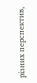різних перспектив,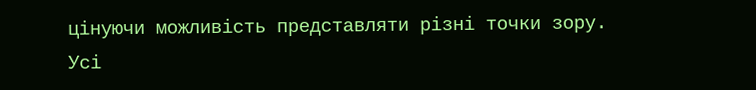цінуючи можливість представляти різні точки зору.
Усі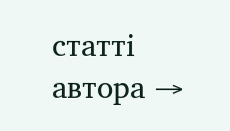статті автора →